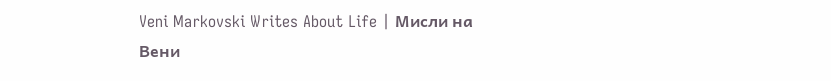Veni Markovski Writes About Life | Мисли на Вени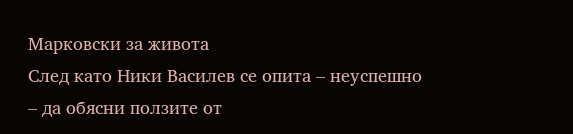Марковски за живота
След като Ники Василев се опита – неуспешно – да обясни ползите от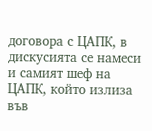договора с ЦАПК, в дискусията се намеси и самият шеф на ЦАПК, който излиза във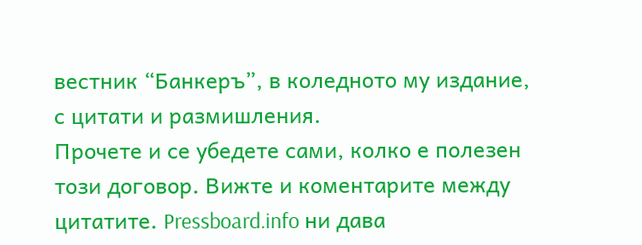вестник “Банкеръ”, в коледното му издание, с цитати и размишления.
Прочете и се убедете сами, колко е полезен този договор. Вижте и коментарите между цитатите. Pressboard.info ни дава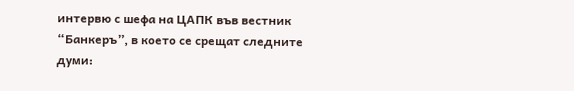интервю с шефа на ЦАПК във вестник “Банкеръ”, в което се срещат следните думи: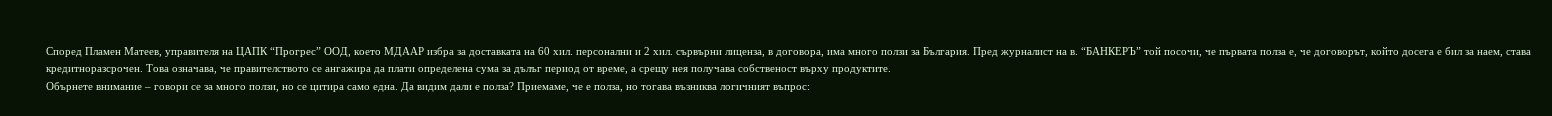Според Пламен Матеев, управителя на ЦАПК “Прогрес” ООД, което МДААР избра за доставката на 60 хил. персонални и 2 хил. сървърни лиценза, в договора, има много ползи за България. Пред журналист на в. “БАНКЕРЪ” той посочи, че първата полза е, че договорът, който досега е бил за наем, става кредитноразсрочен. Това означава, че правителството се ангажира да плати определена сума за дълъг период от време, а срещу нея получава собственост върху продуктите.
Обърнете внимание – говори се за много ползи, но се цитира само една. Да видим дали е полза? Приемаме, че е полза, но тогава възниква логичният въпрос: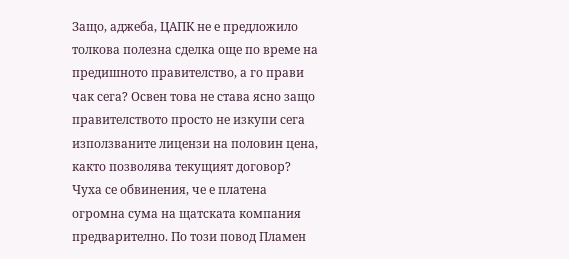Защо, аджеба, ЦАПК не е предложило толкова полезна сделка още по време на предишното правителство, а го прави чак сега? Освен това не става ясно защо правителството просто не изкупи сега използваните лицензи на половин цена, както позволява текущият договор?
Чуха се обвинения, че е платена огромна сума на щатската компания предварително. По този повод Пламен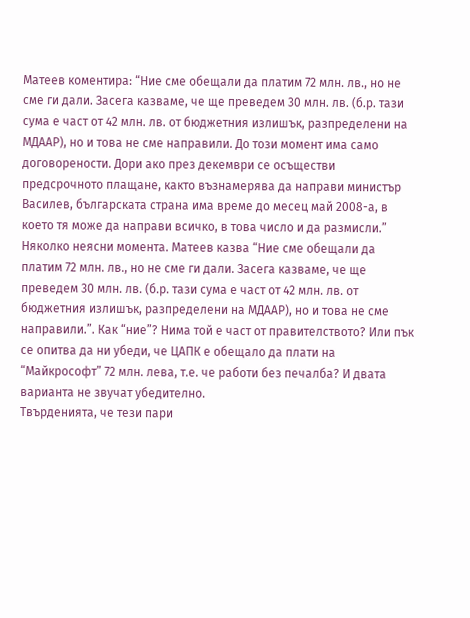Матеев коментира: “Ние сме обещали да платим 72 млн. лв., но не сме ги дали. Засега казваме, че ще преведем 30 млн. лв. (б.р. тази сума е част от 42 млн. лв. от бюджетния излишък, разпределени на МДААР), но и това не сме направили. До този момент има само договорености. Дори ако през декември се осъществи предсрочното плащане, както възнамерява да направи министър Василев, българската страна има време до месец май 2008-а, в което тя може да направи всичко, в това число и да размисли.”
Няколко неясни момента. Матеев казва “Ние сме обещали да платим 72 млн. лв., но не сме ги дали. Засега казваме, че ще преведем 30 млн. лв. (б.р. тази сума е част от 42 млн. лв. от бюджетния излишък, разпределени на МДААР), но и това не сме направили.”. Как “ние”? Нима той е част от правителството? Или пък се опитва да ни убеди, че ЦАПК е обещало да плати на “Майкрософт” 72 млн. лева, т.е. че работи без печалба? И двата варианта не звучат убедително.
Твърденията, че тези пари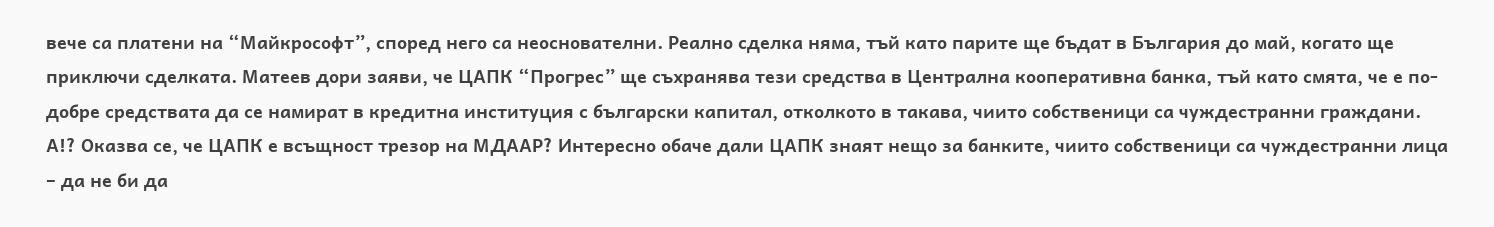вече са платени на “Майкрософт”, според него са неоснователни. Реално сделка няма, тъй като парите ще бъдат в България до май, когато ще приключи сделката. Матеев дори заяви, че ЦАПК “Прогрес” ще съхранява тези средства в Централна кооперативна банка, тъй като смята, че е по-добре средствата да се намират в кредитна институция с български капитал, отколкото в такава, чиито собственици са чуждестранни граждани.
А!? Оказва се, че ЦАПК е всъщност трезор на МДААР? Интересно обаче дали ЦАПК знаят нещо за банките, чиито собственици са чуждестранни лица – да не би да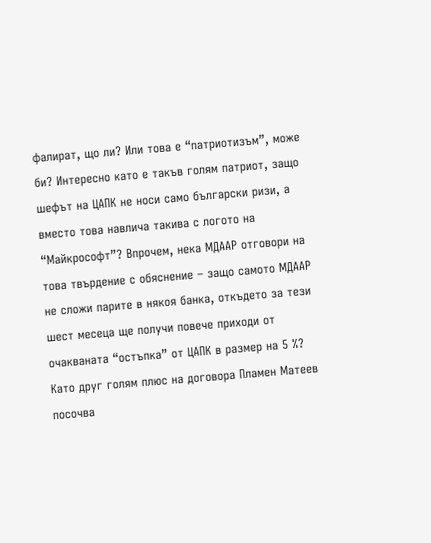фалират, що ли? Или това е “патриотизъм”, може би? Интересно като е такъв голям патриот, защо шефът на ЦАПК не носи само български ризи, а вместо това навлича такива с логото на “Майкрософт”? Впрочем, нека МДААР отговори на това твърдение с обяснение – защо самото МДААР не сложи парите в някоя банка, откъдето за тези шест месеца ще получи повече приходи от очакваната “остъпка” от ЦАПК в размер на 5 %?
Като друг голям плюс на договора Пламен Матеев посочва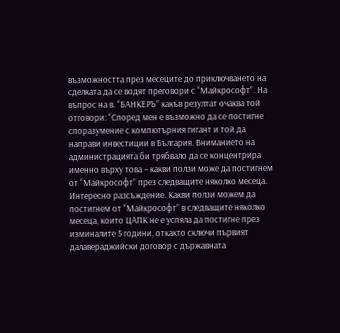възможността през месеците до приключването на сделката да се водят преговори с “Майкрософт”. На въпрос на в. “БАНКЕРЪ” какъв резултат очаква той отговори: “Според мен е възможно да се постигне споразумение с компютърния гигант и той да направи инвестиции в България. Вниманието на администрацията би трябвало да се концентрира именно върху това – какви ползи може да постигнем от “Майкрософт” през следващите няколко месеца.
Интересно разсъждение. Какви ползи можем да постигнем от “Майкрософт” в следващите няколко месеца, които ЦАПК не е успяла да постигне през изминалите 5 години, откакто сключи първият далавераджийски договор с държавната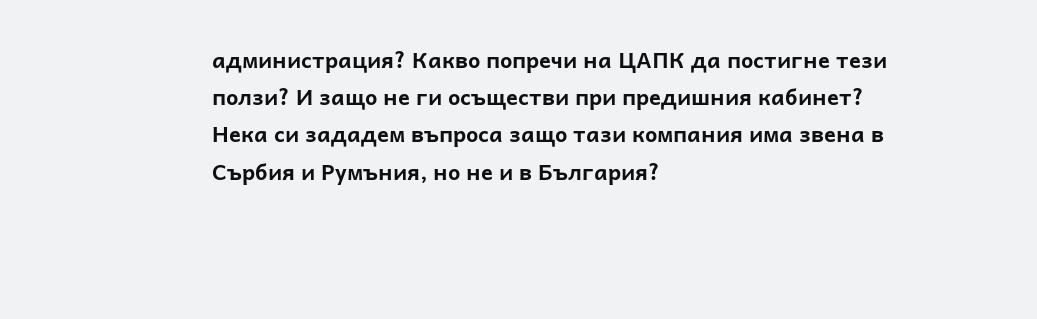администрация? Какво попречи на ЦАПК да постигне тези ползи? И защо не ги осъществи при предишния кабинет?
Нека си зададем въпроса защо тази компания има звена в Сърбия и Румъния, но не и в България?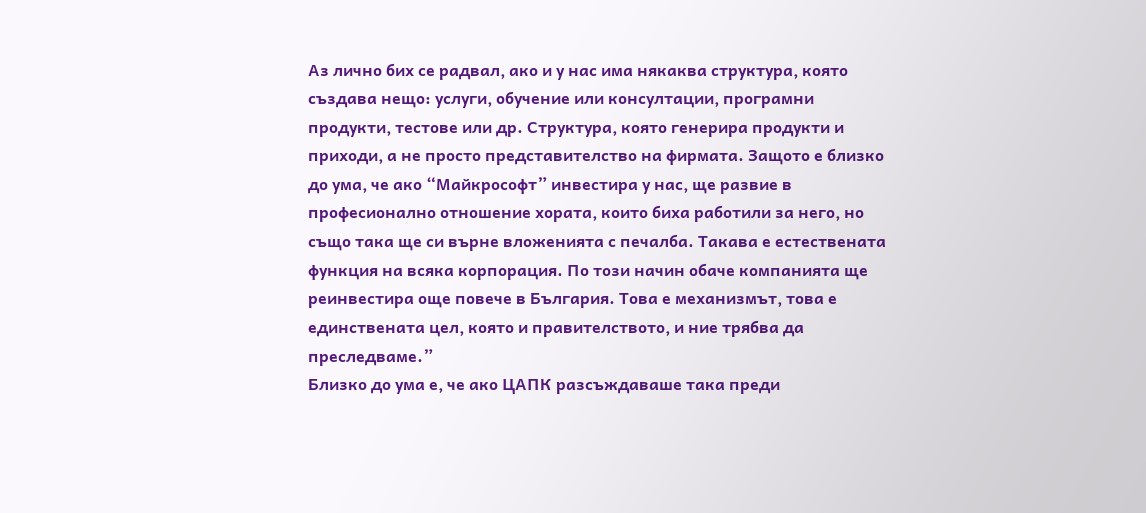Аз лично бих се радвал, ако и у нас има някаква структура, която създава нещо: услуги, обучение или консултации, програмни продукти, тестове или др. Структура, която генерира продукти и приходи, а не просто представителство на фирмата. Защото е близко до ума, че ако “Майкрософт” инвестира у нас, ще развие в професионално отношение хората, които биха работили за него, но също така ще си върне вложенията с печалба. Такава е естествената функция на всяка корпорация. По този начин обаче компанията ще реинвестира още повече в България. Това е механизмът, това е единствената цел, която и правителството, и ние трябва да преследваме.”
Близко до ума е, че ако ЦАПК разсъждаваше така преди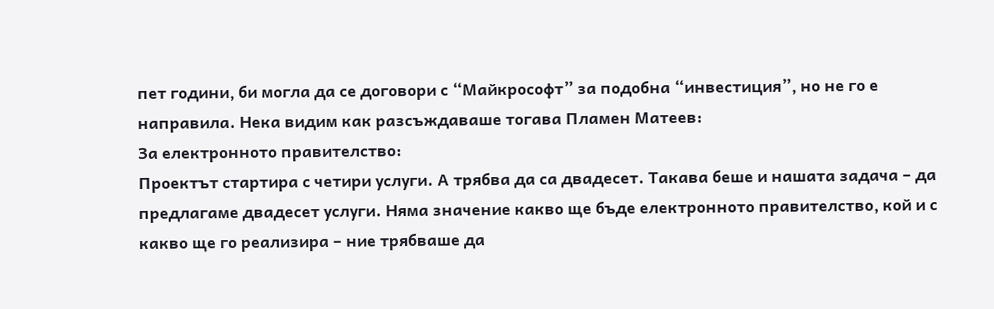пет години, би могла да се договори с “Майкрософт” за подобна “инвестиция”, но не го е направила. Нека видим как разсъждаваше тогава Пламен Матеев:
За електронното правителство:
Проектът стартира с четири услуги. А трябва да са двадесет. Такава беше и нашата задача – да предлагаме двадесет услуги. Няма значение какво ще бъде електронното правителство, кой и с какво ще го реализира – ние трябваше да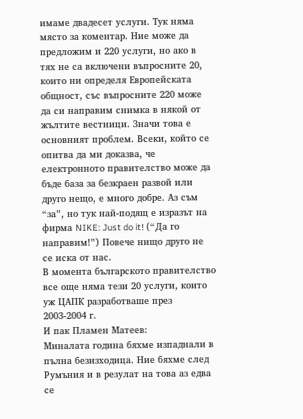имаме двадесет услуги. Тук няма място за коментар. Ние може да предложим и 220 услуги, но ако в тях не са включени въпросните 20, които ни определя Европейската общност, със въпросните 220 може да си направим снимка в някой от жълтите вестници. Значи това е основният проблем. Всеки, който се опитва да ми доказва, че електронното правителство може да бъде база за безкраен развой или друго нещо, е много добре. Аз съм “за”, но тук най-подящ е изразът на фирма NIKE: Just do it! (“Да го направим!”) Повече нищо друго не се иска от нас.
В момента българското правителство все още няма тези 20 услуги, които уж ЦАПК разработваше през 2003-2004 г.
И пак Пламен Матеев:
Миналата година бяхме изпаднали в пълна безизходица. Ние бяхме след Румъния и в резулат на това аз едва се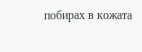побирах в кожата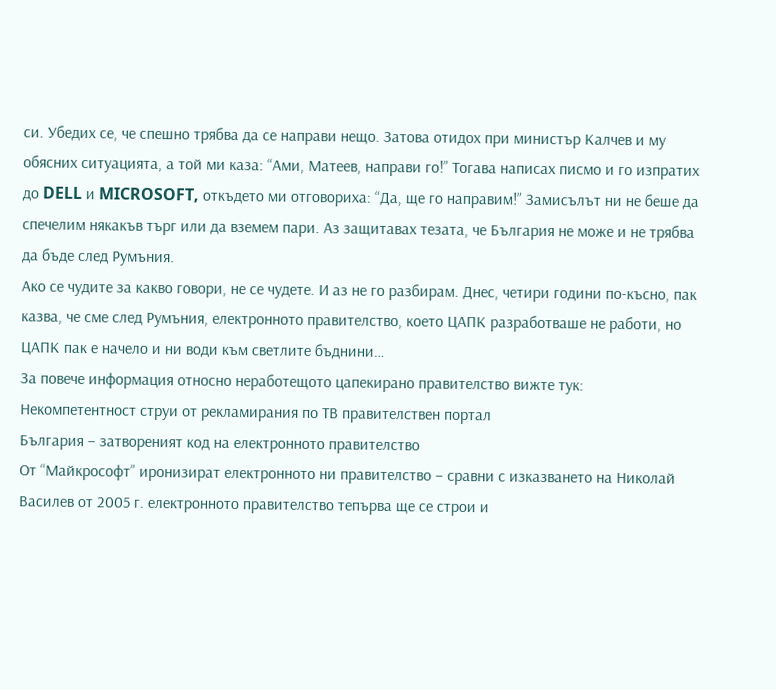си. Убедих се, че спешно трябва да се направи нещо. Затова отидох при министър Калчев и му обясних ситуацията, а той ми каза: “Ами, Матеев, направи го!” Тогава написах писмо и го изпратих до DELL и MICROSOFT, откъдето ми отговориха: “Да, ще го направим!” Замисълът ни не беше да спечелим някакъв търг или да вземем пари. Аз защитавах тезата, че България не може и не трябва да бъде след Румъния.
Ако се чудите за какво говори, не се чудете. И аз не го разбирам. Днес, четири години по-късно, пак казва, че сме след Румъния, електронното правителство, което ЦАПК разработваше не работи, но ЦАПК пак е начело и ни води към светлите бъднини…
За повече информация относно неработещото цапекирано правителство вижте тук:
Некомпетентност струи от рекламирания по ТВ правителствен портал
България – затвореният код на електронното правителство
От “Майкрософт” иронизират електронното ни правителство – сравни с изказването на Николай Василев от 2005 г. електронното правителство тепърва ще се строи и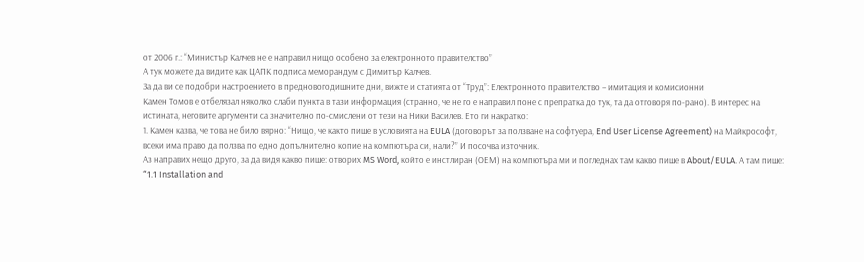от 2006 г.: “Министър Калчев не е направил нищо особено за електронното правителство”
А тук можете да видите как ЦАПК подписа меморандум с Димитър Калчев.
За да ви се подобри настроението в предновогодишните дни, вижте и статията от “Труд”: Електронното правителство – имитация и комисионни
Камен Томов е отбелязал няколко слаби пункта в тази информация (странно, че не го е направил поне с препратка до тук, та да отговоря по-рано). В интерес на истината, неговите аргументи са значително по-смислени от тези на Ники Василев. Ето ги накратко:
1. Камен казва, че това не било вярно: “Нищо, че както пише в условията на EULA (договорът за ползване на софтуера, End User License Agreement) на Майкрософт, всеки има право да ползва по едно допълнително копие на компютъра си, нали?” И посочва източник.
Аз направих нещо друго, за да видя какво пише: отворих MS Word, който е инстлиран (ОЕМ) на компютъра ми и погледнах там какво пише в About/EULA. А там пише:
“1.1 Installation and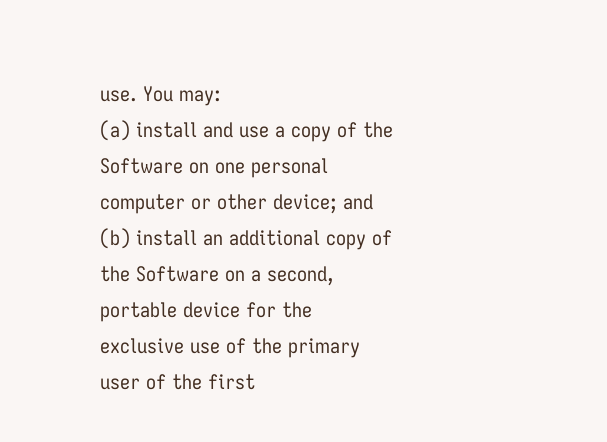use. You may:
(a) install and use a copy of the Software on one personal computer or other device; and
(b) install an additional copy of the Software on a second, portable device for the exclusive use of the primary user of the first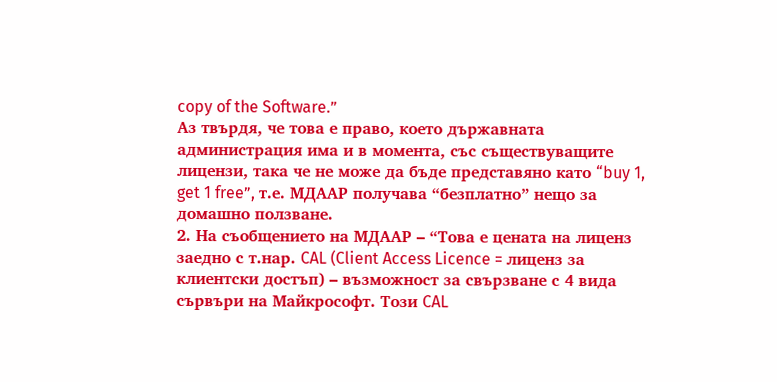copy of the Software.”
Аз твърдя, че това е право, което държавната администрация има и в момента, със съществуващите лицензи, така че не може да бъде представяно като “buy 1, get 1 free”, т.е. МДААР получава “безплатно” нещо за домашно ползване.
2. На съобщението на МДААР – “Това е цената на лиценз заедно с т.нар. CAL (Client Access Licence = лиценз за клиентски достъп) – възможност за свързване с 4 вида сървъри на Майкрософт. Този CAL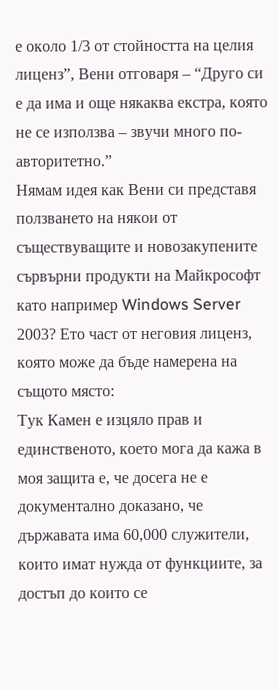е около 1/3 от стойността на целия лиценз”, Вени отговаря – “Друго си е да има и още някаква екстра, която не се използва – звучи много по-авторитетно.”
Нямам идея как Вени си представя ползването на някои от съществуващите и новозакупените сървърни продукти на Майкрософт като например Windows Server 2003? Ето част от неговия лиценз, която може да бъде намерена на същото място:
Тук Камен е изцяло прав и единственото, което мога да кажа в моя защита е, че досега не е документално доказано, че държавата има 60,000 служители, които имат нужда от функциите, за достъп до които се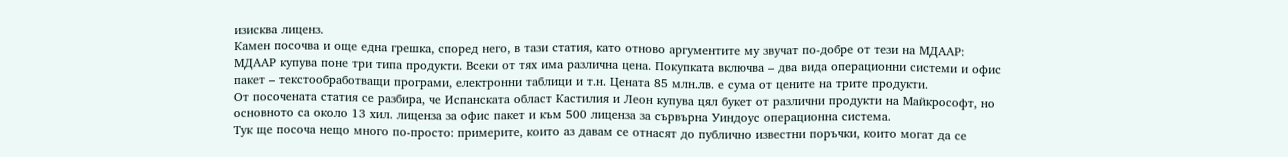изисква лиценз.
Камен посочва и още една грешка, според него, в тази статия, като отново аргументите му звучат по-добре от тези на МДААР:
МДААР купува поне три типа продукти. Всеки от тях има различна цена. Покупката включва – два вида операционни системи и офис пакет – текстообработващи програми, електронни таблици и т.н. Цената 85 млн.лв. е сума от цените на трите продукти.
От посочената статия се разбира, че Испанската област Кастилия и Леон купува цял букет от различни продукти на Майкрософт, но основното са около 13 хил. лиценза за офис пакет и към 500 лиценза за сървърна Уиндоус операционна система.
Тук ще посоча нещо много по-просто: примерите, които аз давам се отнасят до публично известни поръчки, които могат да се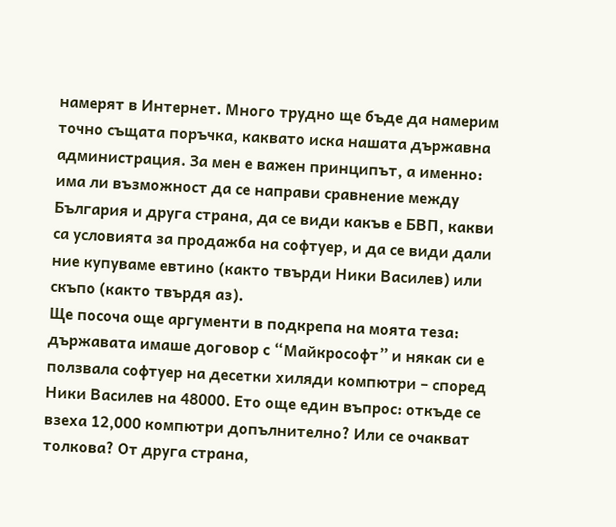намерят в Интернет. Много трудно ще бъде да намерим точно същата поръчка, каквато иска нашата държавна администрация. За мен е важен принципът, а именно: има ли възможност да се направи сравнение между България и друга страна, да се види какъв е БВП, какви са условията за продажба на софтуер, и да се види дали ние купуваме евтино (както твърди Ники Василев) или скъпо (както твърдя аз).
Ще посоча още аргументи в подкрепа на моята теза: държавата имаше договор с “Майкрософт” и някак си е ползвала софтуер на десетки хиляди компютри – според Ники Василев на 48000. Ето още един въпрос: откъде се взеха 12,000 компютри допълнително? Или се очакват толкова? От друга страна,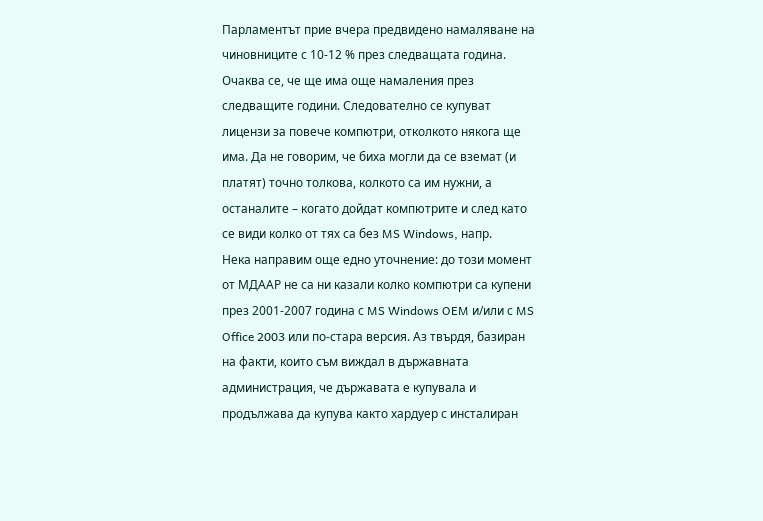Парламентът прие вчера предвидено намаляване на чиновниците с 10-12 % през следващата година. Очаква се, че ще има още намаления през следващите години. Следователно се купуват лицензи за повече компютри, отколкото някога ще има. Да не говорим, че биха могли да се вземат (и платят) точно толкова, колкото са им нужни, а останалите – когато дойдат компютрите и след като се види колко от тях са без MS Windows, напр.
Нека направим още едно уточнение: до този момент от МДААР не са ни казали колко компютри са купени през 2001-2007 година с MS Windows OEM и/или с MS Office 2003 или по-стара версия. Аз твърдя, базиран на факти, които съм виждал в държавната администрация, че държавата е купувала и продължава да купува както хардуер с инсталиран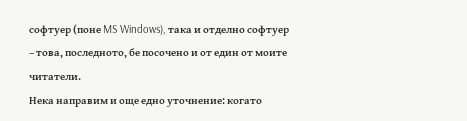софтуер (поне MS Windows), така и отделно софтуер – това, последното, бе посочено и от един от моите читатели.
Нека направим и още едно уточнение: когато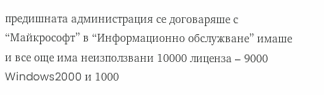предишната администрация се договаряше с “Майкрософт” в “Информационно обслужване” имаше и все още има неизползвани 10000 лиценза – 9000 Windows2000 и 1000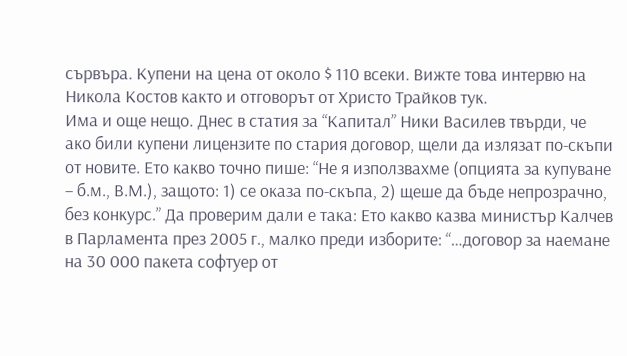сървъра. Купени на цена от около $ 110 всеки. Вижте това интервю на Никола Костов както и отговорът от Христо Трайков тук.
Има и още нещо. Днес в статия за “Капитал” Ники Василев твърди, че ако били купени лицензите по стария договор, щели да излязат по-скъпи от новите. Ето какво точно пише: “Не я използвахме (опцията за купуване – б.м., В.М.), защото: 1) се оказа по-скъпа, 2) щеше да бъде непрозрачно, без конкурс.” Да проверим дали е така: Ето какво казва министър Калчев в Парламента през 2005 г., малко преди изборите: “…договор за наемане на 30 000 пакета софтуер от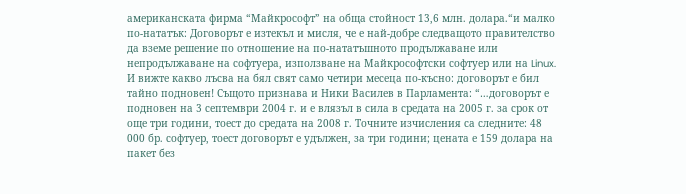американската фирма “Майкрософт” на обща стойност 13,6 млн. долара.“и малко по-нататък: Договорът е изтекъл и мисля, че е най-добре следващото правителство да вземе решение по отношение на по-нататъшното продължаване или непродължаване на софтуерa, използване на Майкрософтски софтуер или на Linux. И вижте какво лъсва на бял свят само четири месеца по-късно: договорът е бил тайно подновен! Същото признава и Ники Василев в Парламента: “…договорът е подновен на 3 септември 2004 г. и е влязъл в сила в средата на 2005 г. за срок от още три години, тоест до средата на 2008 г. Точните изчисления са следните: 48 000 бр. софтуер, тоест договорът е удължен, за три години; цената е 159 долара на пакет без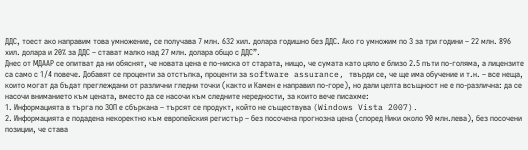ДДС, тоест ако направим това умножение, се получава 7 млн. 632 хил. долара годишно без ДДС. Ако го умножим по 3 за три години – 22 млн. 896 хил. долара и 20% за ДДС – стават малко над 27 млн. долара общо с ДДС”.
Днес от МДААР се опитват да ни обяснят, че новата цена е по-ниска от старата, нищо, че сумата като цяло е близо 2.5 пъти по-голяма, а лицензите са само с 1/4 повече. Добавят се проценти за отстъпка, проценти за software assurance, твърди се, че ще има обучение и т.н. – все неща, които могат да бъдат преглеждани от различни гледни точки (както и Камен е направил по-горе), но дали целта всъщност не е по-различна: да се насочи вниманието към цената, вместо да се насочи към следните нередности, за които вече писахме:
1. Информацията в търга по ЗОП е сбъркана – търсят се продукт, който не съществува (Windows Vista 2007).
2. Информацията е подадена некоректно към европейския регистър – без посочена прогнозна цена (според Ники около 90 млн.лева), без посочени позиции, че става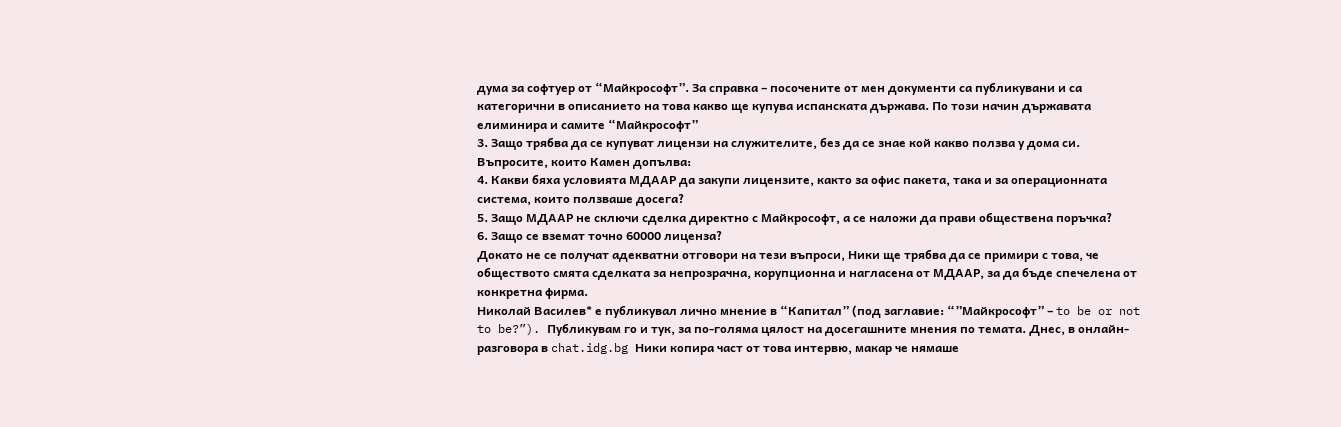дума за софтуер от “Майкрософт”. За справка – посочените от мен документи са публикувани и са категорични в описанието на това какво ще купува испанската държава. По този начин държавата елиминира и самите “Майкрософт”
3. Защо трябва да се купуват лицензи на служителите, без да се знае кой какво ползва у дома си.
Въпросите, които Камен допълва:
4. Какви бяха условията МДААР да закупи лицензите, както за офис пакета, така и за операционната система, които ползваше досега?
5. Защо МДААР не сключи сделка директно с Майкрософт, а се наложи да прави обществена поръчка?
6. Защо се вземат точно 60000 лиценза?
Докато не се получат адекватни отговори на тези въпроси, Ники ще трябва да се примири с това, че обществото смята сделката за непрозрачна, корупционна и нагласена от МДААР, за да бъде спечелена от конкретна фирма.
Николай Василев* е публикувал лично мнение в “Капитал” (под заглавие: “”Майкрософт” – to be or not to be?”). Публикувам го и тук, за по-голяма цялост на досегашните мнения по темата. Днес, в онлайн-разговора в chat.idg.bg Ники копира част от това интервю, макар че нямаше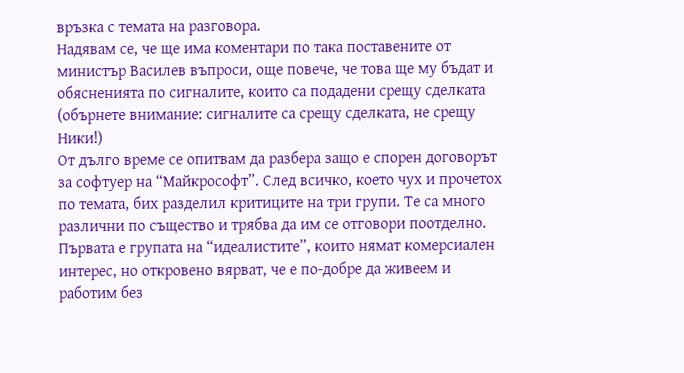връзка с темата на разговора.
Надявам се, че ще има коментари по така поставените от министър Василев въпроси, още повече, че това ще му бъдат и обясненията по сигналите, които са подадени срещу сделката (обърнете внимание: сигналите са срещу сделката, не срещу Ники!)
От дълго време се опитвам да разбера защо е спорен договорът за софтуер на “Майкрософт”. След всичко, което чух и прочетох по темата, бих разделил критиците на три групи. Те са много различни по същество и трябва да им се отговори поотделно. Първата е групата на “идеалистите”, които нямат комерсиален интерес, но откровено вярват, че е по-добре да живеем и работим без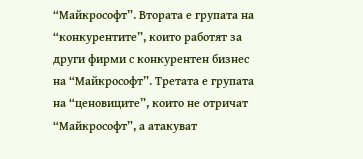“Майкрософт”. Втората е групата на “конкурентите”, които работят за други фирми с конкурентен бизнес на “Майкрософт”. Третата е групата на “ценовиците”, които не отричат “Майкрософт”, а атакуват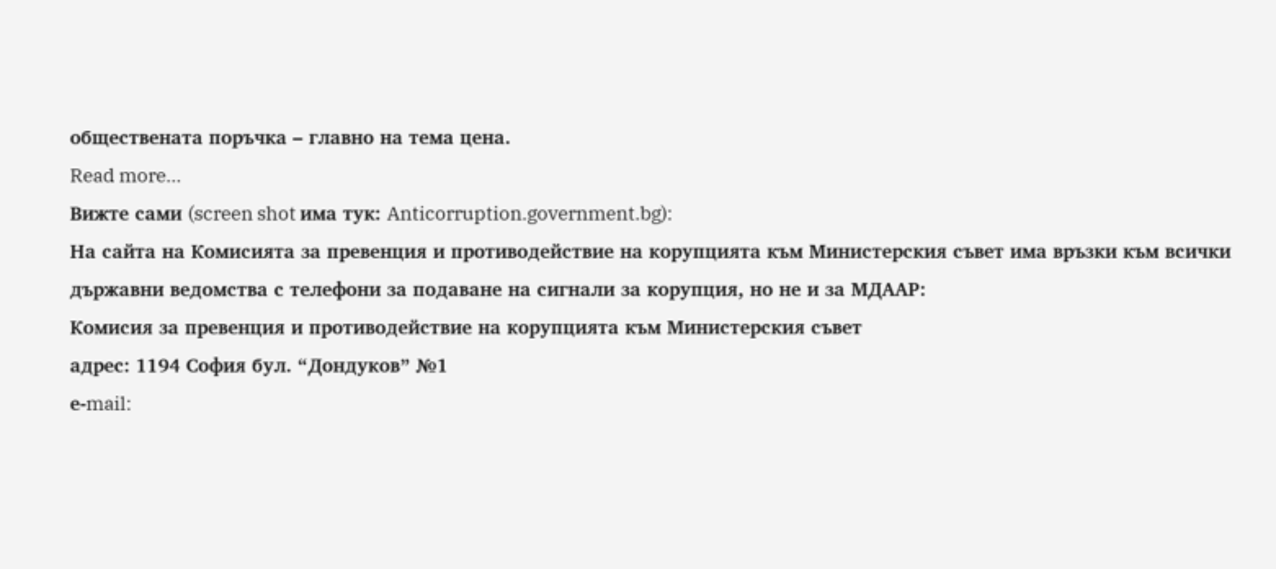обществената поръчка – главно на тема цена.
Read more…
Вижте сами (screen shot има тук: Anticorruption.government.bg):
На сайта на Комисията за превенция и противодействие на корупцията към Министерския съвет има връзки към всички държавни ведомства с телефони за подаване на сигнали за корупция, но не и за МДААР:
Комисия за превенция и противодействие на корупцията към Министерския съвет
адрес: 1194 София бул. “Дондуков” №1
е-mail: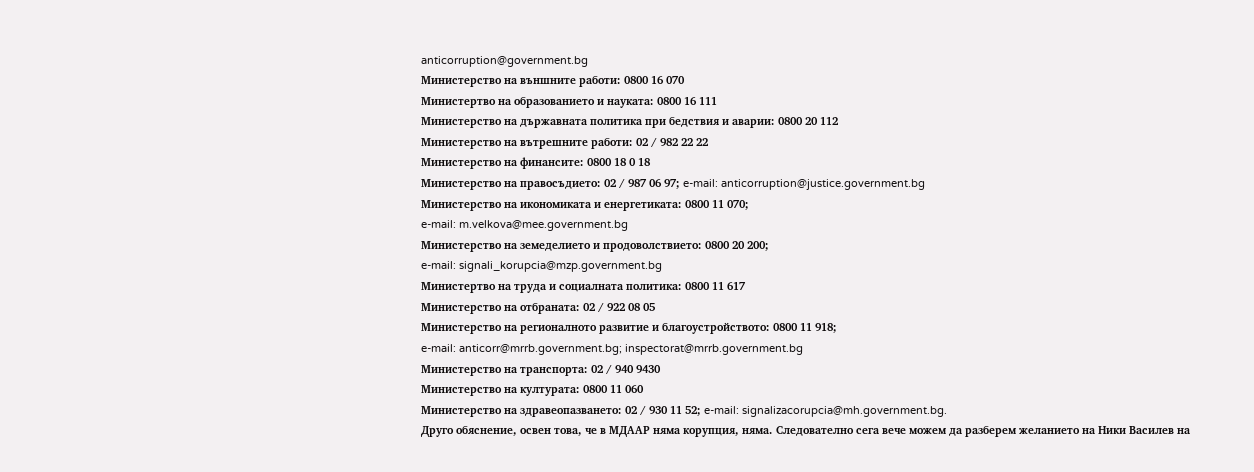anticorruption@government.bg
Министерство на външните работи: 0800 16 070
Министертво на образованието и науката: 0800 16 111
Министерство на държавната политика при бедствия и аварии: 0800 20 112
Министерство на вътрешните работи: 02 / 982 22 22
Министерство на финансите: 0800 18 0 18
Министерство на правосъдието: 02 / 987 06 97; e-mail: anticorruption@justice.government.bg
Министерство на икономиката и енергетиката: 0800 11 070;
e-mail: m.velkova@mee.government.bg
Министерство на земеделието и продоволствието: 0800 20 200;
e-mail: signali_korupcia@mzp.government.bg
Министертво на труда и социалната политика: 0800 11 617
Министерство на отбраната: 02 / 922 08 05
Министерство на регионалното развитие и благоустройството: 0800 11 918;
e-mail: anticorr@mrrb.government.bg; inspectorat@mrrb.government.bg
Министерство на транспорта: 02 / 940 9430
Министерство на културата: 0800 11 060
Министерство на здравеопазването: 02 / 930 11 52; e-mail: signalizacorupcia@mh.government.bg.
Друго обяснение, освен това, че в МДААР няма корупция, няма. Следователно сега вече можем да разберем желанието на Ники Василев на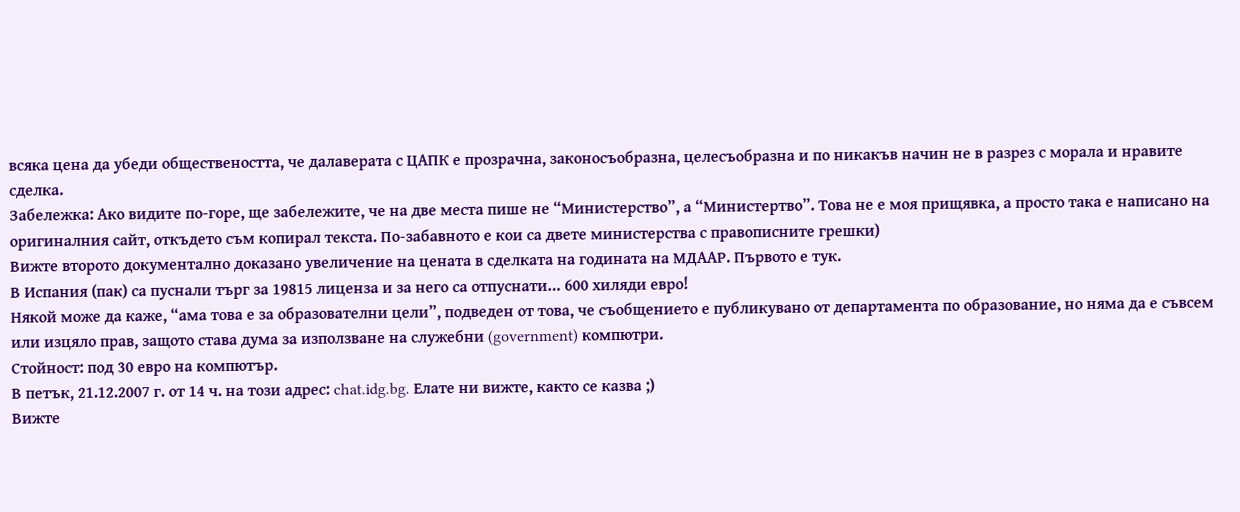всяка цена да убеди обществеността, че далаверата с ЦАПК е прозрачна, законосъобразна, целесъобразна и по никакъв начин не в разрез с морала и нравите сделка.
Забележка: Ако видите по-горе, ще забележите, че на две места пише не “Министерство”, а “Министертво”. Това не е моя прищявка, а просто така е написано на оригиналния сайт, откъдето съм копирал текста. По-забавното е кои са двете министерства с правописните грешки)
Вижте второто документално доказано увеличение на цената в сделката на годината на МДААР. Първото е тук.
В Испания (пак) са пуснали търг за 19815 лиценза и за него са отпуснати… 600 хиляди евро!
Някой може да каже, “ама това е за образователни цели”, подведен от това, че съобщението е публикувано от департамента по образование, но няма да е съвсем или изцяло прав, защото става дума за използване на служебни (government) компютри.
Стойност: под 30 евро на компютър.
В петък, 21.12.2007 г. от 14 ч. на този адрес: chat.idg.bg. Елате ни вижте, както се казва ;)
Вижте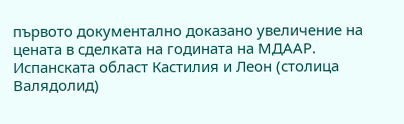първото документално доказано увеличение на цената в сделката на годината на МДААР.
Испанската област Кастилия и Леон (столица Валядолид)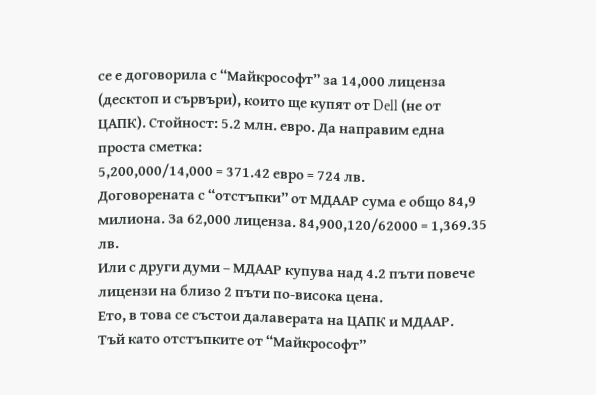се е договорила с “Майкрософт” за 14,000 лиценза (десктоп и сървъри), които ще купят от Dell (не от ЦАПК). Стойност: 5.2 млн. евро. Да направим една проста сметка:
5,200,000/14,000 = 371.42 евро = 724 лв.
Договорената с “отстъпки” от МДААР сума е общо 84,9 милиона. За 62,000 лиценза. 84,900,120/62000 = 1,369.35 лв.
Или с други думи – МДААР купува над 4.2 пъти повече лицензи на близо 2 пъти по-висока цена.
Ето, в това се състои далаверата на ЦАПК и МДААР.
Тъй като отстъпките от “Майкрософт”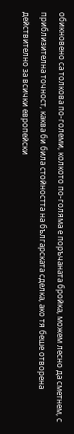обикновено са толкова по-големи, колкото по-голяма е поръчаната бройка, можем лесно да сметнем, с приблизителна точност, каква би била стойността на българската сделка, ако тя беше отворена действително за всички европейски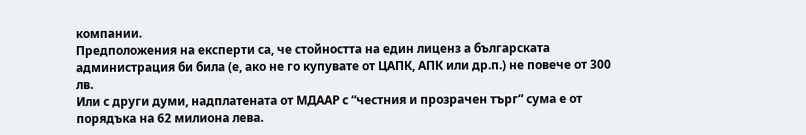компании.
Предположения на експерти са, че стойността на един лиценз а българската администрация би била (е, ако не го купувате от ЦАПК, АПК или др.п.) не повече от 300 лв.
Или с други думи, надплатената от МДААР с “честния и прозрачен търг” сума е от порядъка на 62 милиона лева.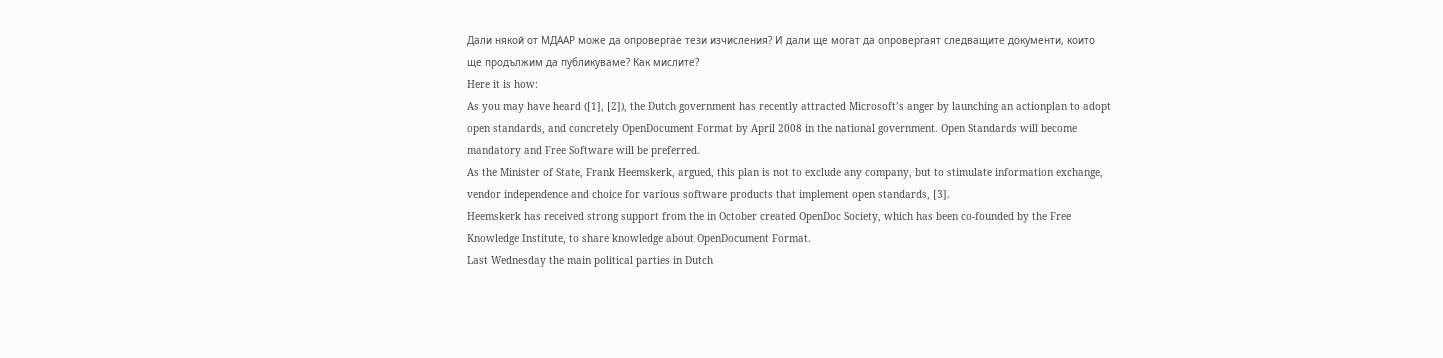Дали някой от МДААР може да опровергае тези изчисления? И дали ще могат да опровергаят следващите документи, които ще продължим да публикуваме? Как мислите?
Here it is how:
As you may have heard ([1], [2]), the Dutch government has recently attracted Microsoft’s anger by launching an actionplan to adopt open standards, and concretely OpenDocument Format by April 2008 in the national government. Open Standards will become mandatory and Free Software will be preferred.
As the Minister of State, Frank Heemskerk, argued, this plan is not to exclude any company, but to stimulate information exchange, vendor independence and choice for various software products that implement open standards, [3].
Heemskerk has received strong support from the in October created OpenDoc Society, which has been co-founded by the Free Knowledge Institute, to share knowledge about OpenDocument Format.
Last Wednesday the main political parties in Dutch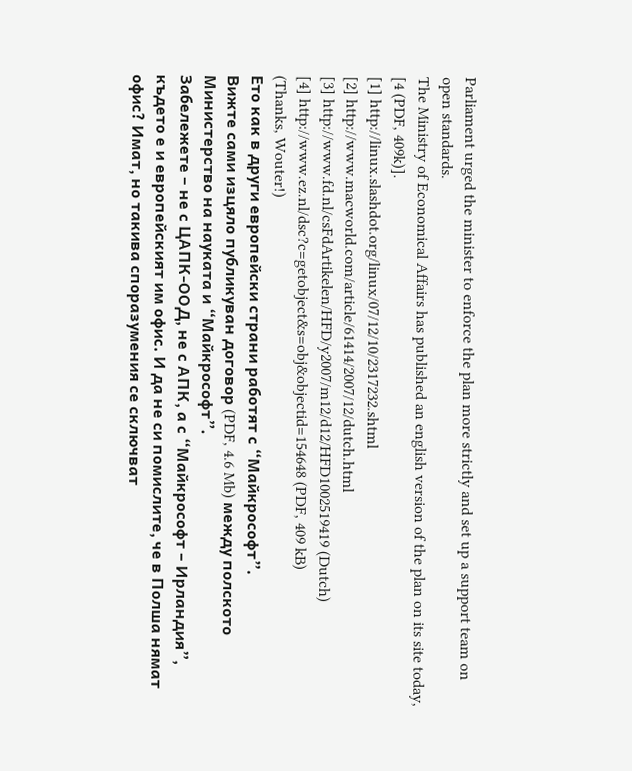Parliament urged the minister to enforce the plan more strictly and set up a support team on open standards.
The Ministry of Economical Affairs has published an english version of the plan on its site today, [4 (PDF, 409k)].
[1] http://linux.slashdot.org/linux/07/12/10/2317232.shtml
[2] http://www.macworld.com/article/61414/2007/12/dutch.html
[3] http://www.fd.nl/csFdArtikelen/HFD/y2007/m12/d12/HFD1002519419 (Dutch)
[4] http://www.ez.nl/dsc?c=getobject&s=obj&objectid=154648 (PDF, 409 kB)
(Thanks, Wouter!)
Ето как в други европейски страни работят с “Майкрософт”.
Вижте сами изцяло публикуван договор (PDF, 4.6 Mb) между полското Министерство на науката и “Майкрософт”.
Забележете – не с ЦАПК-ООД, не с АПК, а с “Майкрософт – Ирландия”, където е и европейският им офис. И да не си помислите, че в Полша нямат офис? Имат, но такива споразумения се сключват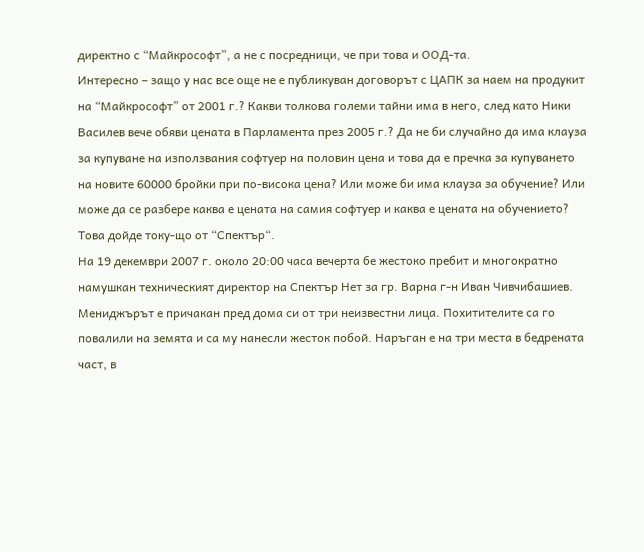директно с “Майкрософт”, а не с посредници, че при това и ООД-та.
Интересно – защо у нас все още не е публикуван договорът с ЦАПК за наем на продукит на “Майкрософт” от 2001 г.? Какви толкова големи тайни има в него, след като Ники Василев вече обяви цената в Парламента през 2005 г.? Да не би случайно да има клауза за купуване на използвания софтуер на половин цена и това да е пречка за купуването на новите 60000 бройки при по-висока цена? Или може би има клауза за обучение? Или може да се разбере каква е цената на самия софтуер и каква е цената на обучението?
Това дойде току-що от “Спектър“.
На 19 декември 2007 г. около 20:00 часа вечерта бе жестоко пребит и многократно намушкан техническият директор на Спектър Нет за гр. Варна г-н Иван Чивчибашиев. Мениджърът е причакан пред дома си от три неизвестни лица. Похитителите са го повалили на земята и са му нанесли жесток побой. Наръган е на три места в бедрената част, в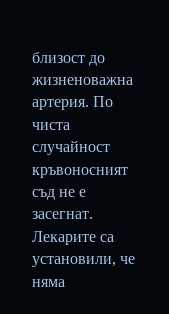близост до жизненоважна артерия. По чиста случайност кръвоносният съд не е засегнат. Лекарите са установили, че няма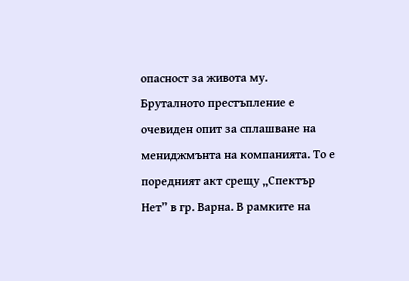опасност за живота му.
Бруталното престъпление е очевиден опит за сплашване на мениджмънта на компанията. То е поредният акт срещу „Спектър Нет” в гр. Варна. В рамките на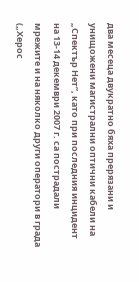два месеца двукратно бяха прерязани и унищожени магистрални оптични кабели на „Спектър Нет”, като при последния инцидент на 13-14 декември 2007 г. са пострадали мрежите и на няколко други оператори в града („Херос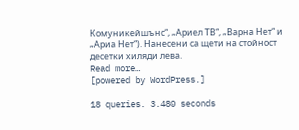Комуникейшънс“, „Ариел ТВ“, „Варна Нет“ и „Ариа Нет“). Нанесени са щети на стойност десетки хиляди лева.
Read more…
[powered by WordPress.]

18 queries. 3.480 seconds